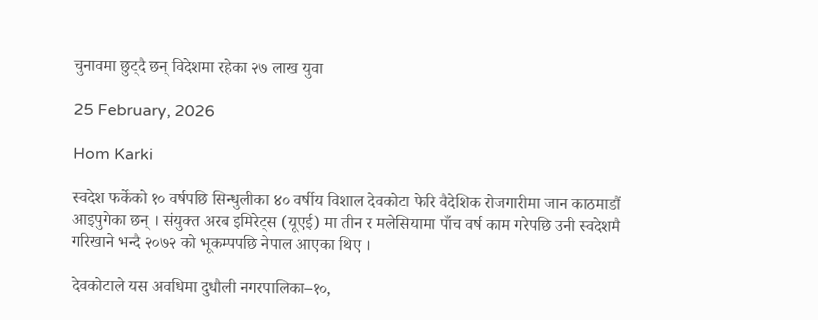चुनावमा छुट्दै छन् विदेशमा रहेका २७ लाख युवा

25 February, 2026

Hom Karki

स्वदेश फर्केको १० वर्षपछि सिन्धुलीका ४० वर्षीय विशाल देवकोटा फेरि वैदेशिक रोजगारीमा जान काठमाडौं आइपुगेका छन् । संयुक्त अरब इमिरेट्स (यूएई) मा तीन र मलेसियामा पाँच वर्ष काम गरेपछि उनी स्वदेशमै गरिखाने भन्दै २०७२ को भूकम्पपछि नेपाल आएका थिए ।

देवकोटाले यस अवधिमा दुधौली नगरपालिका–१०,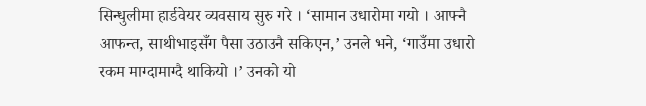सिन्धुलीमा हार्डवेयर व्यवसाय सुरु गरे । ‘सामान उधारोमा गयो । आफ्नै आफन्त, साथीभाइसँग पैसा उठाउनै सकिएन,’ उनले भने, ‘गाउँमा उधारो रकम माग्दामाग्दै थाकियो ।’ उनको यो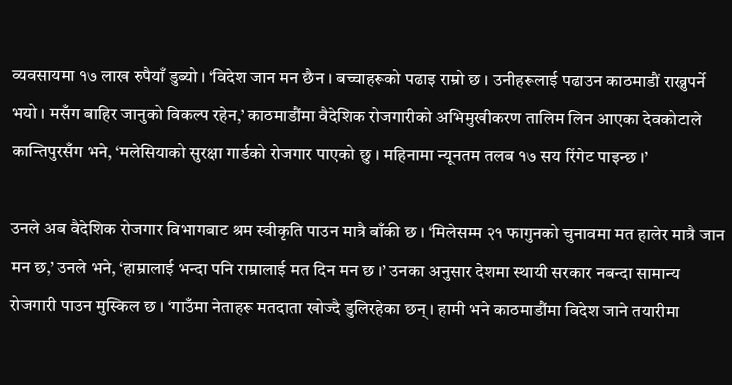व्यवसायमा १७ लाख रुपैयाँ डुब्यो । ‘विदेश जान मन छैन । बच्चाहरूको पढाइ राम्रो छ । उनीहरूलाई पढाउन काठमाडौं राख्नुपर्ने भयो । मसँग बाहिर जानुको विकल्प रहेन,’ काठमाडौंमा वैदेशिक रोजगारीको अभिमुखीकरण तालिम लिन आएका देवकोटाले कान्तिपुरसँग भने, ‘मलेसियाको सुरक्षा गार्डको रोजगार पाएको छु । महिनामा न्यूनतम तलब १७ सय रिंगेट पाइन्छ ।’

उनले अब वैदेशिक रोजगार विभागबाट श्रम स्वीकृति पाउन मात्रै बाँकी छ । ‘मिलेसम्म २१ फागुनको चुनावमा मत हालेर मात्रै जान मन छ,’ उनले भने, ‘हाम्रालाई भन्दा पनि राम्रालाई मत दिन मन छ ।’ उनका अनुसार देशमा स्थायी सरकार नबन्दा सामान्य रोजगारी पाउन मुस्किल छ । ‘गाउँमा नेताहरू मतदाता खोज्दै डुलिरहेका छन् । हामी भने काठमाडौंमा विदेश जाने तयारीमा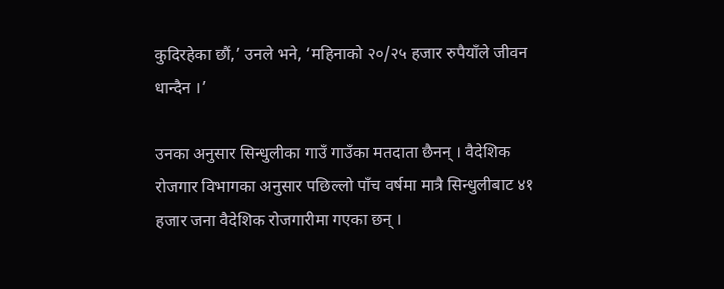कुदिरहेका छौं,’ उनले भने, ‘महिनाको २०/२५ हजार रुपैयाँले जीवन धान्दैन ।’

उनका अनुसार सिन्धुलीका गाउँ गाउँका मतदाता छैनन् । वैदेशिक रोजगार विभागका अनुसार पछिल्लो पाँच वर्षमा मात्रै सिन्धुलीबाट ४१ हजार जना वैदेशिक रोजगारीमा गएका छन् ।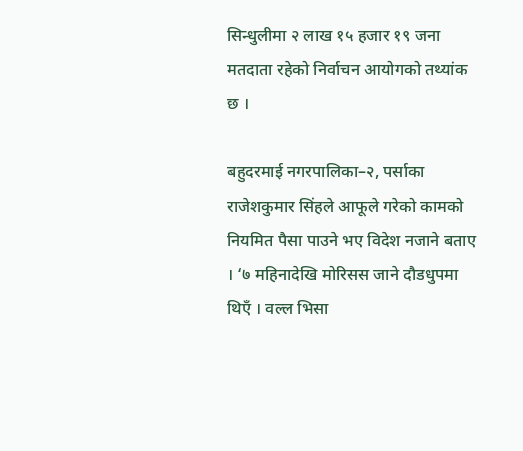सिन्धुलीमा २ लाख १५ हजार १९ जना मतदाता रहेको निर्वाचन आयोगको तथ्यांक छ ।

बहुदरमाई नगरपालिका–२, पर्साका राजेशकुमार सिंहले आफूले गरेको कामको नियमित पैसा पाउने भए विदेश नजाने बताए । ‘७ महिनादेखि मोरिसस जाने दौडधुपमा थिएँ । वल्ल भिसा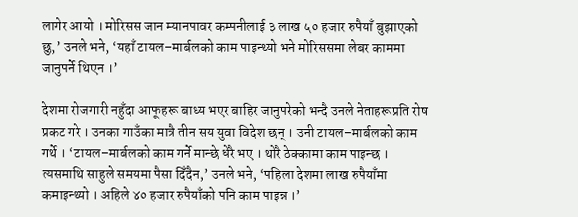लागेर आयो । मोरिसस जान म्यानपावर कम्पनीलाई ३ लाख ५० हजार रुपैयाँ बुझाएको छु,’ उनले भने, ‘यहाँ टायल–मार्बलको काम पाइन्थ्यो भने मोरिससमा लेबर काममा जानुपर्ने थिएन ।’

देशमा रोजगारी नहुँदा आफूहरू बाध्य भएर बाहिर जानुपरेको भन्दै उनले नेताहरूप्रति रोष प्रकट गरे । उनका गाउँका मात्रै तीन सय युवा विदेश छन् । उनी टायल–मार्बलको काम गर्थे । ‘टायल–मार्बलको काम गर्ने मान्छे धेरै भए । थोरै ठेक्कामा काम पाइन्छ । त्यसमाथि साहुले समयमा पैसा दिँदैन,’ उनले भने, ‘पहिला देशमा लाख रुपैयाँमा कमाइन्थ्यो । अहिले ४० हजार रुपैयाँको पनि काम पाइन्न ।’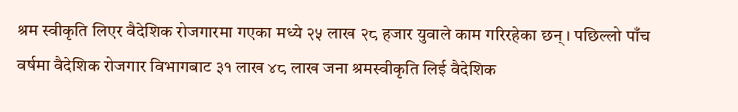श्रम स्वीकृति लिएर वैदेशिक रोजगारमा गएका मध्ये २५ लाख २८ हजार युवाले काम गरिरहेका छन् । पछिल्लो पाँच वर्षमा वैदेशिक रोजगार विभागबाट ३१ लाख ४८ लाख जना श्रमस्वीकृति लिई वैदेशिक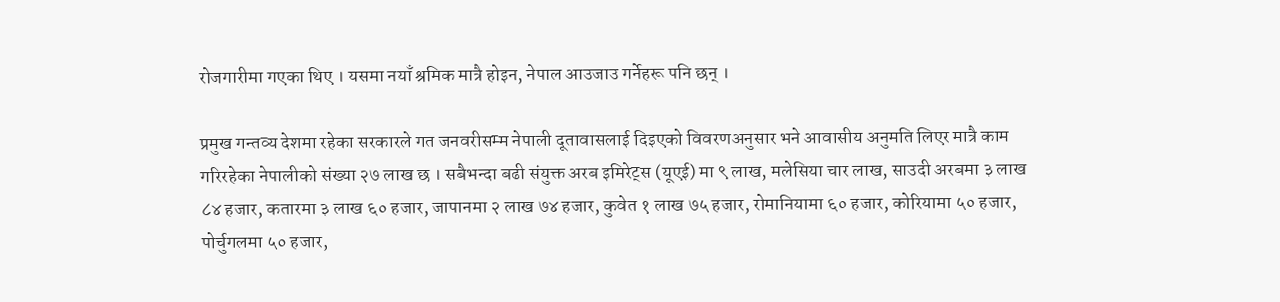रोजगारीमा गएका थिए । यसमा नयाँ श्रमिक मात्रै होइन, नेपाल आउजाउ गर्नेहरू पनि छन् ।

प्रमुख गन्तव्य देशमा रहेका सरकारले गत जनवरीसम्म नेपाली दूतावासलाई दिइएको विवरणअनुसार भने आवासीय अनुमति लिएर मात्रै काम गरिरहेका नेपालीको संख्या २७ लाख छ । सबैभन्दा बढी संयुक्त अरब इमिरेट्स (यूएई) मा ९ लाख, मलेसिया चार लाख, साउदी अरबमा ३ लाख ८४ हजार, कतारमा ३ लाख ६० हजार, जापानमा २ लाख ७४ हजार, कुवेत १ लाख ७५ हजार, रोमानियामा ६० हजार, कोरियामा ५० हजार, पोर्चुगलमा ५० हजार,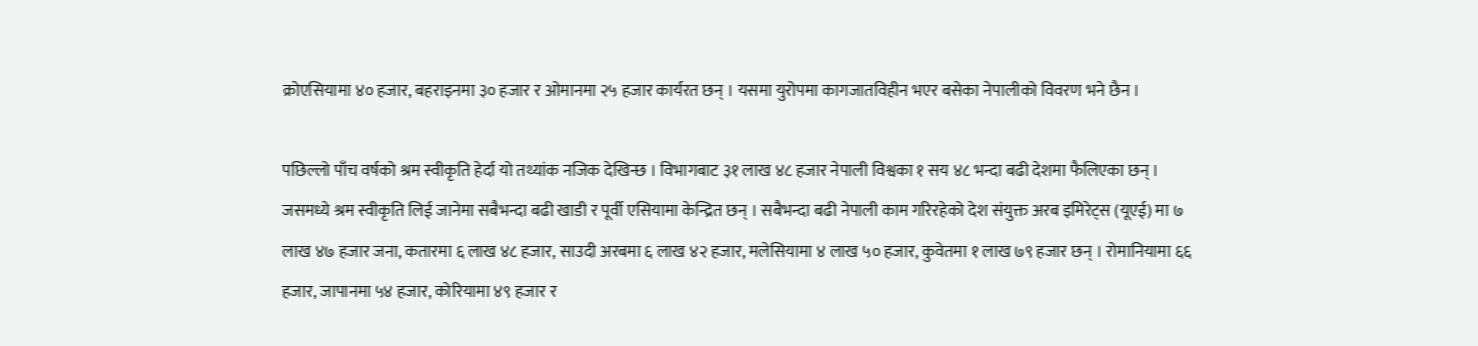क्रोएसियामा ४० हजार, बहराइनमा ३० हजार र ओमानमा २५ हजार कार्यरत छन् । यसमा युरोपमा कागजातविहीन भएर बसेका नेपालीको विवरण भने छैन ।

पछिल्लो पाँच वर्षको श्रम स्वीकृति हेर्दा यो तथ्यांक नजिक देखिन्छ । विभागबाट ३१ लाख ४८ हजार नेपाली विश्वका १ सय ४८ भन्दा बढी देशमा फैलिएका छन् । जसमध्ये श्रम स्वीकृति लिई जानेमा सबैभन्दा बढी खाडी र पूर्वी एसियामा केन्द्रित छन् । सबैभन्दा बढी नेपाली काम गरिरहेको देश संयुक्त अरब इमिरेट्स (यूएई) मा ७ लाख ४७ हजार जना, कतारमा ६ लाख ४८ हजार, साउदी अरबमा ६ लाख ४२ हजार, मलेसियामा ४ लाख ५० हजार, कुवेतमा १ लाख ७९ हजार छन् । रोमानियामा ६६ हजार, जापानमा ५४ हजार, कोरियामा ४९ हजार र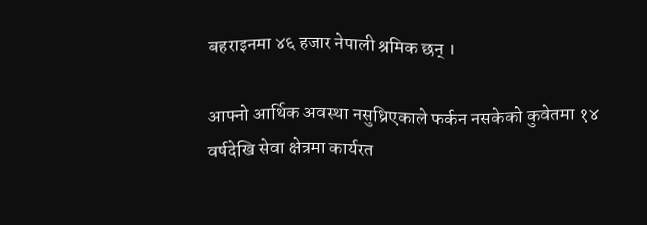बहराइनमा ४६ हजार नेपाली श्रमिक छन् ।

आफ्नो आर्थिक अवस्था नसुध्रिएकाले फर्कन नसकेको कुवेतमा १४ वर्षदेखि सेवा क्षेत्रमा कार्यरत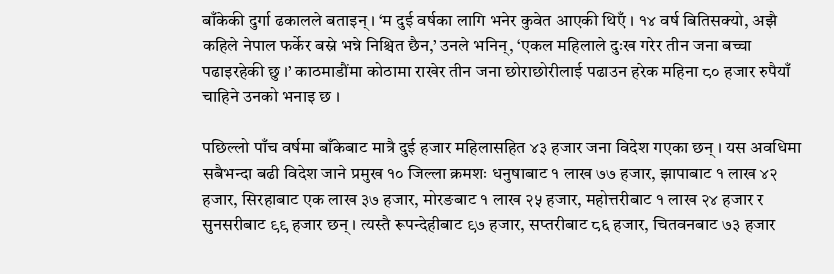बाँकेकी दुर्गा ढकालले बताइन् । ‘म दुई वर्षका लागि भनेर कुवेत आएकी थिएँ । १४ वर्ष बितिसक्यो, अझै कहिले नेपाल फर्केर बस्ने भन्ने निश्चित छैन,’ उनले भनिन्, ‘एकल महिलाले दुःख गरेर तीन जना बच्चा पढाइरहेकी छु ।’ काठमाडौंमा कोठामा राखेर तीन जना छोराछोरीलाई पढाउन हरेक महिना ८० हजार रुपैयाँ चाहिने उनको भनाइ छ ।

पछिल्लो पाँच वर्षमा बाँकेबाट मात्रै दुई हजार महिलासहित ४३ हजार जना विदेश गएका छन् । यस अवधिमा सबैभन्दा बढी विदेश जाने प्रमुख १० जिल्ला क्रमशः धनुषाबाट १ लाख ७७ हजार, झापाबाट १ लाख ४२ हजार, सिरहाबाट एक लाख ३७ हजार, मोरङबाट १ लाख २५ हजार, महोत्तरीबाट १ लाख २४ हजार र सुनसरीबाट ९९ हजार छन् । त्यस्तै रूपन्देहीबाट ९७ हजार, सप्तरीबाट ८६ हजार, चितवनबाट ७३ हजार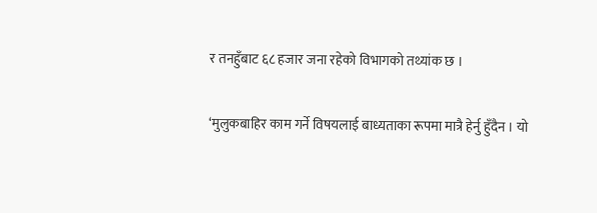र तनहुँबाट ६८ हजार जना रहेको विभागको तथ्यांक छ ।

‘मुलुकबाहिर काम गर्ने विषयलाई बाध्यताका रूपमा मात्रै हेर्नु हुँदैन । यो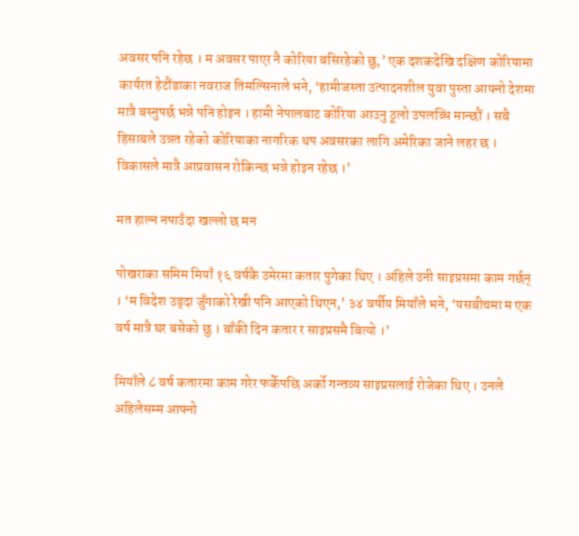अवसर पनि रहेछ । म अवसर पाएर नै कोरिया बसिरहेको छु,’ एक दशकदेखि दक्षिण कोरियामा कार्यरत हेटौंडाका नवराज तिमल्सिनाले भने, ‘हामीजस्ता उत्पादनशील युवा पुस्ता आफ्नो देशमा मात्रै बस्नुपर्छ भन्ने पनि होइन । हामी नेपालबाट कोरिया आउनु ठूलो उपलब्धि मान्छौं । सबै हिसाबले उन्नत रहेको कोरियाका नागरिक थप अवसरका लागि अमेरिका जाने लहर छ । विकासले मात्रै आप्रवासन रोकिन्छ भन्ने होइन रहेछ ।’

मत हाल्न नपाउँदा खल्लो छ मन

पोखराका समिम मियाँ १६ वर्षकै उमेरमा कतार पुगेका थिए । अहिले उनी साइप्रसमा काम गर्छन् । ‘म विदेश उड्दा जुँगाको रेखी पनि आएको थिएन,’ ३४ वर्षीय मियाँले भने, ‘यसबीचमा म एक वर्ष मात्रै घर बसेको छु । बाँकी दिन कतार र साइप्रसमै बित्यो ।’

मियाँले ८ वर्ष कतारमा काम गरेर फर्केपछि अर्को गन्तव्य साइप्रसलाई रोजेका थिए । उनले अहिलेसम्म आफ्नो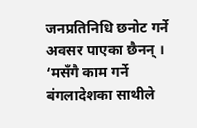जनप्रतिनिधि छनोट गर्ने अवसर पाएका छैनन् । ‘मसँगै काम गर्ने बंगलादेशका साथीले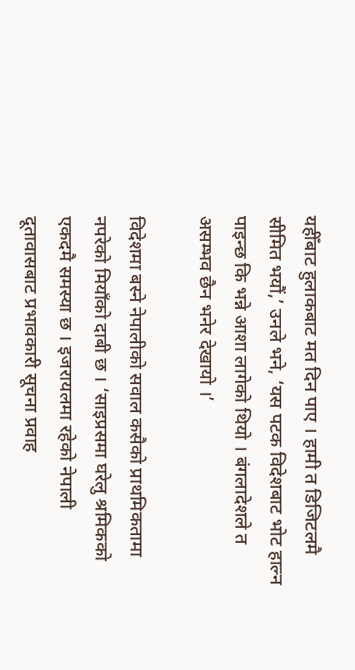यहीँबाट हुलाकबाट मत दिन पाए । हामी त डिजिटलमै सीमित भयौं,’ उनले भने, ‘यस पटक विदेशबाट भोट हाल्न पाइन्छ कि भन्ने आशा लागेको थियो । बंगलादेशले त असम्भव छैन भनेर देखायो ।’

विदेशमा बस्ने नेपालीको सवाल कसैको प्राथमिकतामा नपरेको मियाँको दाबी छ । ‘साइप्रसमा घरेलु श्रमिकको एकदमै समस्या छ । इजरायलमा रहेको नेपाली दूतावासबाट प्रभावकारी सूचना प्रवाह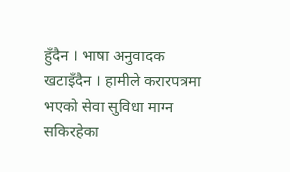हुँदैन । भाषा अनुवादक खटाइँदैन । हामीले करारपत्रमा भएको सेवा सुविधा माग्न सकिरहेका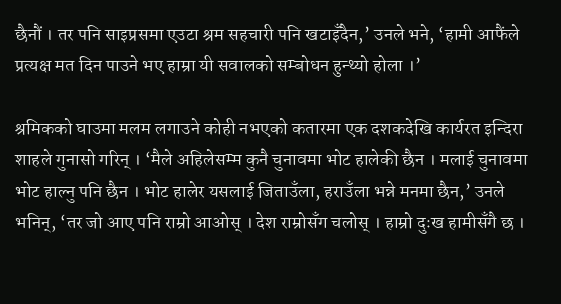छैनौं । तर पनि साइप्रसमा एउटा श्रम सहचारी पनि खटाइँदैन,’ उनले भने, ‘हामी आफैंले प्रत्यक्ष मत दिन पाउने भए हाम्रा यी सवालको सम्बोधन हुन्थ्यो होला ।’

श्रमिकको घाउमा मलम लगाउने कोही नभएको कतारमा एक दशकदेखि कार्यरत इन्दिरा शाहले गुनासो गरिन् । ‘मैले अहिलेसम्म कुनै चुनावमा भोट हालेकी छैन । मलाई चुनावमा भोट हाल्नु पनि छैन । भोट हालेर यसलाई जिताउँला, हराउँला भन्ने मनमा छैन,’ उनले भनिन्, ‘तर जो आए पनि राम्रो आओस् । देश राम्रोसँग चलोस् । हाम्रो दुःख हामीसँगै छ ।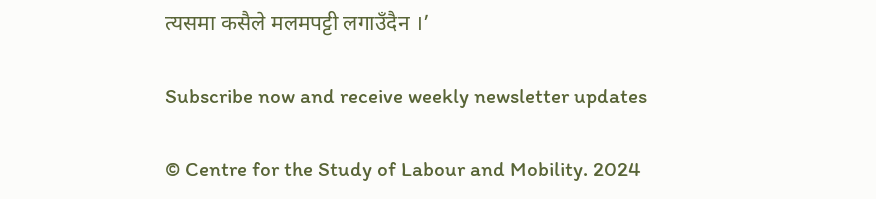त्यसमा कसैले मलमपट्टी लगाउँदैन ।’

Subscribe now and receive weekly newsletter updates

© Centre for the Study of Labour and Mobility. 2024